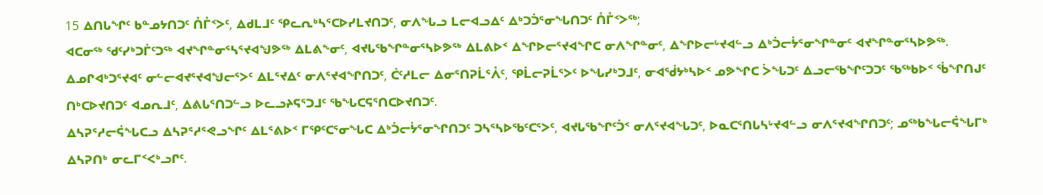15 ᐃᑎᒐᖏᑦ ᑲᓐᓄᔭᑎᑐᑦ ᑍᒤᑉᐳᑦ, ᐃᑯᒪᒧᑦ ᕿᓚᕆᒃᓴᕐᑕᐅᓯᒪᔪᑎᑐᑦ, ᓂᐱᖓᓗ ᒪᓕᐊᓗᐃᑦ ᐃᒃᑐᑑᕐᓂᖓᑎᑐᑦ ᑍᒤᑉᐳᖅ;
ᐊᑕᓂᖅ ᖁᑦᓯᒃᑐᒦᑦᑐᖅ ᐊᔪᖏᓐᓂᕐᓴᕐᔪᐊᖑᕗᖅ ᐃᒪᕕᖕᓂᑦ, ᐊᔪᒐᖃᖏᓐᓂᕐᓴᐅᕗᖅ ᐃᒪᕕᐅᑉ ᐃᖏᐅᓕᕐᔪᐊᖏᑕ ᓂᐱᖏᓐᓂᑦ, ᐃᖏᐅᓕᒡᔪᐊᓪᓗ ᐃᒃᑑᓕᔮᕐᓂᖏᓐᓂᑦ ᐊᔪᖏᓐᓂᕐᓴᐅᕗᖅ.
ᐃᓄᒋᐊᒃᑐᕐᔪᐊᑦ ᓂᓪᓕᐊᔪᕐᔪᐊᖑᓕᕐᐳᑦ ᐃᒪᕐᔪᐃᑦ ᓂᐱᕐᔪᐊᖏᑎᑐᑦ, ᑖᑦᓱᒪᓕ ᐃᓂᕐᑎᕈᒫᕐᐰᑦ, ᕿᒫᓕᕈᒫᕐᐳᑦ ᐅᖓᓯᒃᑐᒧᑦ, ᓂᐊᖂᔭᒃᓴᐅᑉ ᓄᕗᖏᑕ ᐴᖓᑐᑦ ᐃᓗᓕᖃᖏᑦᑐᑐᑦ ᖃᖅᑲᐅᑉ ᖄᖏᑎᒍᑦ ᑎᒃᑕᐅᔪᑎᑐᑦ ᐊᓄᕆᒧᑦ, ᐃᕕᒐᕐᑎᑐᓪᓗ ᐅᓚᓗᔨᕋᕐᑐᒧᑦ ᖃᖓᑕᕋᕐᑎᑕᐅᔪᑎᑐᑦ.
ᐃᓴᕈᕐᓱᓕᕌᖓᑕᓗ ᐃᓴᕈᕐᓱᕐᕙᓗᖏᑦ ᐃᒪᕐᕕᐅᑉ ᒥᕿᑦᑕᕐᓂᖓᑕ ᐃᒃᑑᓕᔮᕐᓂᖏᑎᑐᑦ ᑐᓴᕐᓴᐅᖃᑦᑕᕐᐳᑦ, ᐊᔪᒐᖃᖏᑦᑑᑉ ᓂᐱᕐᔪᐊᖓᑐᑦ, ᐅᓇᑕᕐᑎᒐᓴᒡᔪᐊᓪᓗ ᓂᐱᕐᔪᐊᖏᑎᑐᑦ; ᓄᖅᑲᖓᓕᕌᖓᒥᒃ ᐃᓴᕈᑎᒃ ᓂᓚᒥᑉᐸᒃᓗᒋᑦ.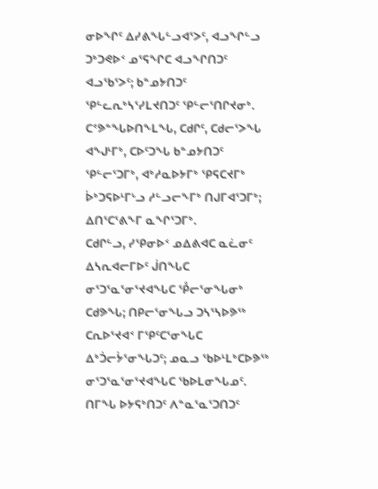ᓂᐅᖏᑦ ᐃᓯᕕᖓᓪᓗᐊᕐᐳᑦ, ᐊᓗᖏᓪᓗ ᑐᒃᑐᕙᐅᑉ ᓄᕐᕋᖏᑕ ᐊᓗᖏᑎᑐᑦ ᐊᓗᖃᕐᐳᑦ; ᑲᓐᓄᔭᑎᑐᑦ ᕿᓪᓚᕆᒃᓴᕐᓯᒪᔪᑎᑐᑦ ᕿᓪᓕᕐᑎᒋᔪᓂᒃ.
ᑕᕝᕗᓐᖓᐅᑎᖕᒪᖓ, ᑕᑯᒋᑦ, ᑕᑯᓕᕐᐳᖓ ᐊᖑᒻᒥᒃ, ᑕᐅᑦᑐᖓ ᑲᓐᓄᔭᑎᑐᑦ ᕿᓪᓕᕐᑐᒥᒃ, ᐊᒃᓱᓇᐅᔭᒥᒃ ᕿᕋᑕᔪᒥᒃ ᐆᒃᑐᕋᐅᒻᒥᒡᓗ ᓱᓪᓗᓕᖕᒥᒃ ᑎᒍᒥᐊᕐᑐᒥᒃ; ᐃᑎᕐᑕᕐᕕᖕᒥ ᓇᖏᕐᑐᒥᒃ.
ᑕᑯᒋᓪᓗ, ᓯᕿᓂᐅᑉ ᓄᐃᕕᐊᑕ ᓇᓛᓂᑦ ᐃᓴᕆᐊᓕᒥᐅᑦ ᒎᑎᖓᑕ ᓂᕐᑐᕐᓇᕐᓂᕐᔪᐊᖓᑕ ᕾᓕᕐᓂᖓᓂᒃ ᑕᑯᕗᖓ; ᑎᑭᓕᕐᓂᖓᓗ ᑐᓴᕐᓴᐅᕗᖅ ᑕᕆᐅᕐᔪᐊᑉ ᒥᕿᑦᑕᕐᓂᖓᑕ ᐃᒃᑑᓕᔮᕐᓂᖓᑐᑦ; ᓄᓇᓗ ᖃᐅᒻᒪᒃᑕᐅᕗᖅ ᓂᕐᑐᕐᓇᕐᓂᕐᔪᐊᖓᑕ ᖃᐅᒪᓂᖓᓄᑦ.
ᑎᒥᖓ ᐅᔭᕋᒃᑎᑐᑦ ᐱᓐᓇᕐᓇᕐᑐᑎᑐᑦ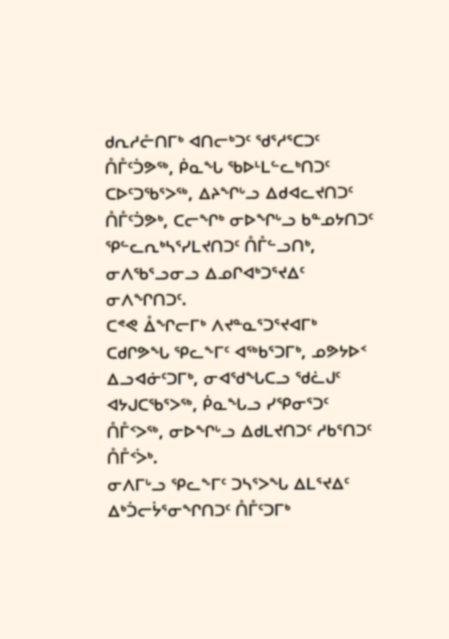ᑯᕆᓱᓔᑎᒥᒃ ᐊᑎᓕᒃᑐᑦ ᖁᕐᓱᕐᑕᑐᑦ ᑍᒤᑦᑑᕗᖅ, ᑮᓇᖓ ᖃᐅᒻᒪᓪᓚᒃᑎᑐᑦ ᑕᐅᑦᑐᖃᕐᐳᖅ, ᐃᔨᖏᒡᓗ ᐃᑯᐊᓚᔪᑎᑐᑦ ᑍᒤᑦᑑᕗᒃ, ᑕᓕᖏᒃ ᓂᐅᖏᒡᓗ ᑲᓐᓄᔭᑎᑐᑦ ᕿᓪᓚᕆᒃᓴᕐᓯᒪᔪᑎᑐᑦ ᑍᒤᓪᓗᑎᒃ, ᓂᐱᖃᕐᓗᓂᓗ ᐃᓄᒋᐊᒃᑐᕐᔪᐃᑦ ᓂᐱᖏᑎᑐᑦ.
ᑕᕝᕙ ᐂᖏᓕᒥᒃ ᐱᔪᓐᓇᕐᑐᕐᔪᐊᒥᒃ ᑕᑯᒋᕗᖓ ᕿᓚᖕᒥᑦ ᐊᖅᑲᕐᑐᒥᒃ, ᓄᕗᔭᐅᑉ ᐃᓗᐊᓃᑦᑐᒥᒃ, ᓂᐊᖁᖓᑕᓗ ᖁᓛᒍᑦ ᐊᔭᒍᑕᖃᕐᐳᖅ, ᑮᓇᖓᓗ ᓯᕿᓂᕐᑐᑦ ᑍᒤᑉᐳᖅ, ᓂᐅᖏᒡᓗ ᐃᑯᒪᔪᑎᑐᑦ ᓱᑲᕐᑎᑐᑦ ᑍᒤᑉᐴᒃ.
ᓂᐱᒥᒡᓗ ᕿᓚᖕᒥᑦ ᑐᓴᕐᐳᖓ ᐃᒪᕐᔪᐃᑦ ᐃᒃᑑᓕᔮᕐᓂᖏᑎᑐᑦ ᑍᒤᑦᑐᒥᒃ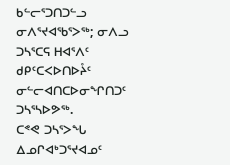ᑲᓪᓕᕐᑐᑎᑐᓪᓗ ᓂᐱᕐᔪᐊᖃᕐᐳᖅ; ᓂᐱᓗ ᑐᓴᕐᑕᕋ ᕼᐊᕐᐱᑦ ᑯᑭᑦᑕᐸᐅᑎᐅᔧᑦ ᓂᓪᓕᐊᑎᑕᐅᓂᖏᑎᑐᑦ ᑐᓴᕐᓴᐅᕗᖅ.
ᑕᕝᕙ ᑐᓴᕐᐳᖓ ᐃᓄᒋᐊᒃᑐᕐᔪᐊᓄᑦ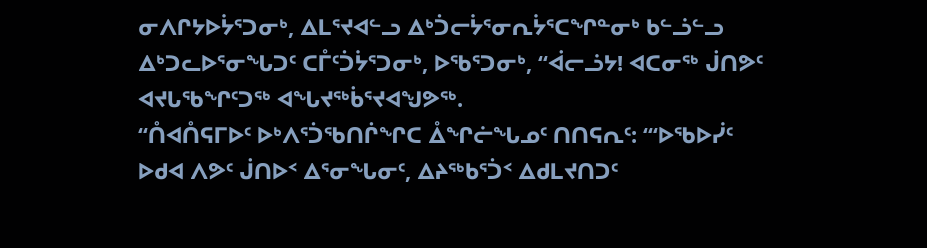ᓂᐱᒋᔭᐅᔮᕐᑐᓂᒃ, ᐃᒪᕐᔪᐊᓪᓗ ᐃᒃᑑᓕᔮᕐᓂᕆᔮᕐᑕᖏᓐᓂᒃ ᑲᓪᓘᓪᓗ ᐃᒃᑐᓚᐅᕐᓂᖓᑐᑦ ᑕᒤᑦᑑᔮᕐᑐᓂᒃ, ᐅᖃᕐᑐᓂᒃ, “ᐋᓕᓘᔭ! ᐊᑕᓂᖅ ᒎᑎᕗᑦ ᐊᔪᒐᖃᖏᑦᑐᖅ ᐊᖓᔪᖅᑳᕐᔪᐊᖑᕗᖅ.
“ᑍᐊᑍᕋᒥᐅᑦ ᐅᒃᐱᕐᑑᖃᑎᒌᖏᑕ ᐂᖏᓖᖓᓄᑦ ᑎᑎᕋᕆᑦ: “‘ᐅᖃᐅᓰᑦ ᐅᑯᐊ ᐱᕗᑦ ᒎᑎᐅᑉ ᐃᕐᓂᖓᓂᑦ, ᐃᔨᖅᑲᕐᑑᑉ ᐃᑯᒪᔪᑎᑐᑦ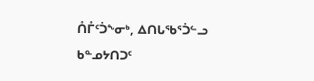ᑍᒤᑦᑑᖕᓂᒃ, ᐃᑎᒐᖃᕐᑑᓪᓗ ᑲᓐᓄᔭᑎᑐᑦ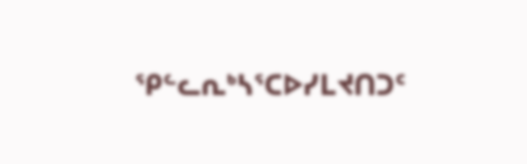ᕿᓪᓚᕆᒃᓴᕐᑕᐅᓯᒪᔪᑎᑐᑦ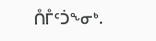ᑍᒤᑦᑑᖕᓂᒃ.